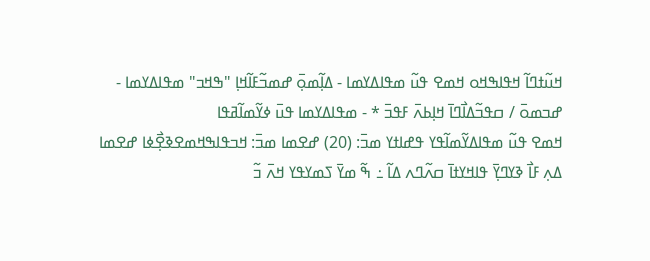ߞߎ߬ߙߣߊ߬ ߞߟߊߒߞߋ ߞߘߐ ߟߎ߬ ߘߟߊߡߌߘߊ - ߡߊ߲߬ߘߋ߲߫ ߝߘߏ߬ߓߊ߬ߞߊ߲ "ߒߞߏ" ߘߟߊߡߌߘߊ - ߝߏߘߋ߫ / ߛߟߏ߬ߡߊ߯ߣߊ߫ ߞߊ߲ߕߍ߫ ߓߟߏ߫ * - ߘߟߊߡߌߘߊ ߟߎ߫ ߦߌ߬ߘߊ߬ߥߟߊ
ߞߘߐ ߟߎ߬ ߘߟߊߡߌ߬ߘߊ߬ߟߌ ߟߝߊߙߌ ߘߏ߫: (20) ߝߐߘߊ ߘߏ߫: ߞߏߟߊߒߞߘߐߢߐ߲߯ߦߊ ߝߐߘߊ
ߡߍ߲ ߓߊ߯ ߢߌߣߌ߲߫ ߟߊߞߌߙߊ߫ ߛߍ߬ߣߍ ߡߊ߬ ߸ ߒ߬ ߘߌ߫ ߖߘߌߟߌ ߞߍ߫ ߏ߬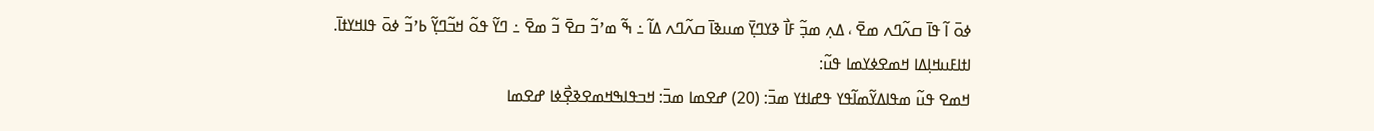ߦߋ߫ ߊ߬ ߟߊ߫ ߛߍ߬ߣߍ ߘߐ߫ ، ߡߍ߲ ߘߏ߲߬ ߓߊ߯ ߢߌߣߌ߲߫ ߘߎߢߊ߫ ߛߍ߬ߣߍ ߡߊ߬ ߸ ߒ߬ ߘߴߏ߬ ߛߐ߫ ߏ߬ ߘߐ߫ ߸ ߣߌ߬ ߟߋ߬ ߞߏ߬ߣߌ߲߬ ߕߴߏ߬ ߦߋ߫ ߟߊߞߌߙߊ߫.
ߊߙߊߓߎߞߊ߲ߡߊ ߞߘߐߦߌߘߊ ߟߎ߬:
ߞߘߐ ߟߎ߬ ߘߟߊߡߌ߬ߘߊ߬ߟߌ ߟߝߊߙߌ ߘߏ߫: (20) ߝߐߘߊ ߘߏ߫: ߞߏߟߊߒߞߘߐߢߐ߲߯ߦߊ ߝߐߘߊ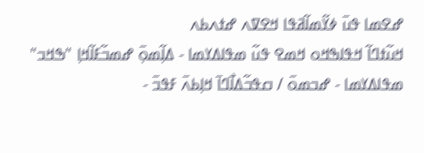ߝߐߘߊ ߟߎ߫ ߦߌ߬ߘߊ߬ߥߟߊ ߞߐߜߍ ߝߙߍߕߍ
ߞߎ߬ߙߣߊ߬ ߞߟߊߒߞߋ ߞߘߐ ߟߎ߬ ߘߟߊߡߌߘߊ - ߡߊ߲߬ߘߋ߲߫ ߝߘߏ߬ߓߊ߬ߞߊ߲ "ߒߞߏ" ߘߟߊߡߌߘߊ - ߝߏߘߋ߫ / ߛߟߏ߬ߡߊ߯ߣߊ߫ ߞߊ߲ߕߍ߫ ߓߟߏ߫ -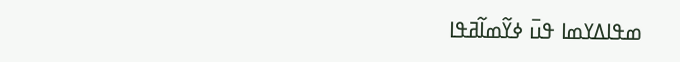ߘߟߊߡߌߘߊ ߟߎ߫ ߦߌ߬ߘߊ߬ߥߟߊ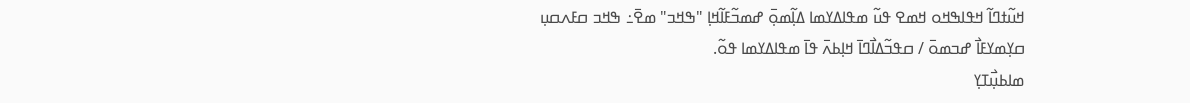ߞߎ߬ߙߣߊ߬ ߞߟߊߒߞߋ ߞߘߐ ߟߎ߬ ߘߟߊߡߌߘߊ ߡߊ߲߬ߘߋ߲߫ ߝߘߏ߬ߓߊ߬ߞߊ߲ "ߒߞߏ" ߘߐ߫߸ ߒߞߏ ߛߓߍߛߎ߲ ߛߌ߲ߘߌߓߊ߯ ߝߏߘߋ߫ / ߛߟߏ߬ߡߊ߯ߣߊ߫ ߞߊ߲ߕߍ߫ ߟߊ߫ ߘߟߊߡߌߘߊ ߟߋ߬.
ߘߊߕߎ߲߯ߠߌ߲